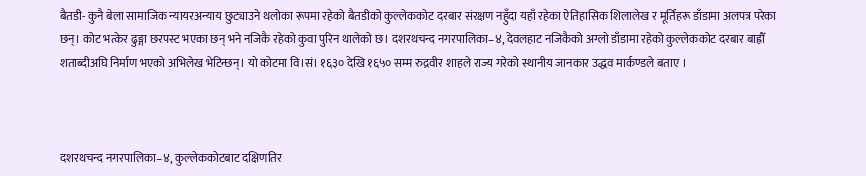बैतडी- कुनै बेला सामाजिक न्यायरअन्याय छुट्याउने थलोका रूपमा रहेको बैतडीको कुल्लेककोट दरबार संरक्षण नहुँदा यहाँ रहेका ऐतिहासिक शिलालेख र मूर्तिहरू डाँडामा अलपत्र परेका छन्। कोट भत्केर ढुङ्गा छरपस्ट भएका छन् भने नजिकै रहेको कुवा पुरिन थालेको छ। दशरथचन्द नगरपालिका–४, देवलहाट नजिकैको अग्लो डाँडामा रहेको कुल्लेककोट दरबार बाह्रौँ शताब्दीअघि निर्माण भएको अभिलेख भेटिन्छन्। यो कोटमा वि।सं। १६३० देखि १६५० सम्म रुद्रवीर शाहले राज्य गरेको स्थानीय जानकार उद्धव मार्कण्डले बताए ।



दशरथचन्द नगरपालिका–४, कुल्लेककोटबाट दक्षिणतिर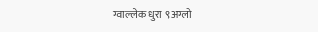ग्वाल्लेक धुरा ९अग्लो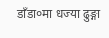डाँडा०मा धज्या ढुङ्गा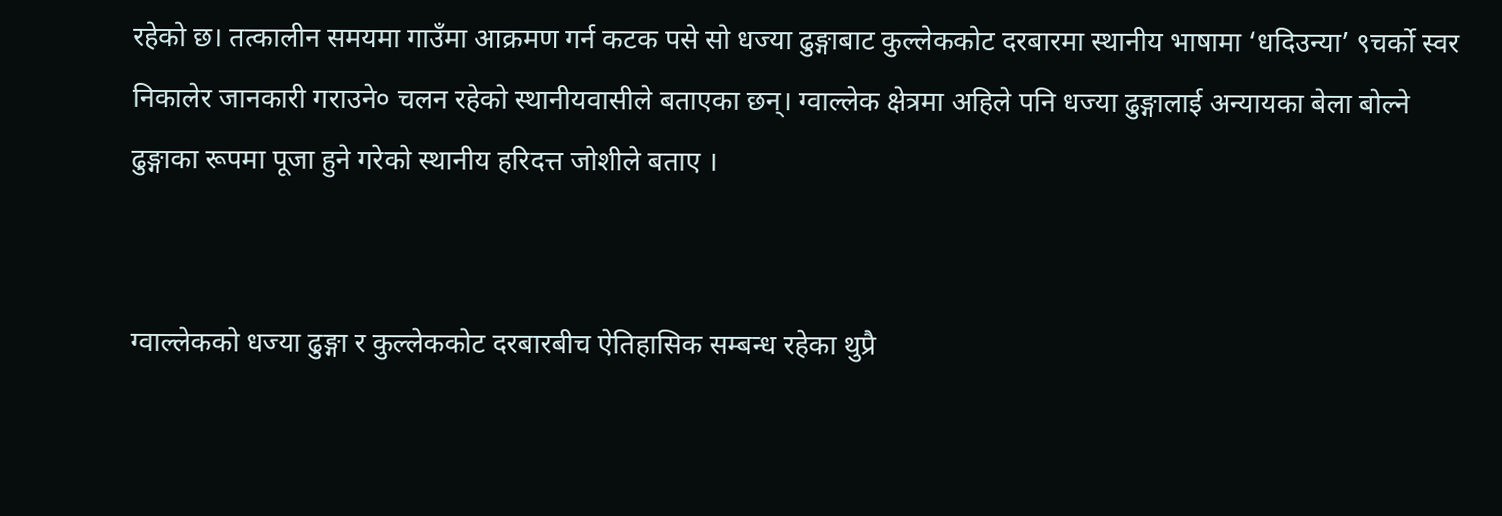रहेको छ। तत्कालीन समयमा गाउँमा आक्रमण गर्न कटक पसे सो धज्या ढुङ्गाबाट कुल्लेककोट दरबारमा स्थानीय भाषामा ‘धदिउन्या’ ९चर्को स्वर निकालेर जानकारी गराउने० चलन रहेको स्थानीयवासीले बताएका छन्। ग्वाल्लेक क्षेत्रमा अहिले पनि धज्या ढुङ्गालाई अन्यायका बेला बोल्ने ढुङ्गाका रूपमा पूजा हुने गरेको स्थानीय हरिदत्त जोशीले बताए ।


ग्वाल्लेकको धज्या ढुङ्गा र कुल्लेककोट दरबारबीच ऐतिहासिक सम्बन्ध रहेका थुप्रै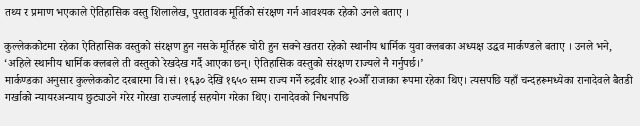तथ्य र प्रमाण भएकाले ऐतिहासिक वस्तु शिलालेख, पुरातावक मूर्तिको संरक्षण गर्न आवश्यक रहेको उनले बताए ।

कुल्लेककोटमा रहेका ऐतिहासिक वस्तुको संरक्षण हुन नसके मूर्तिहरू चोरी हुन सक्ने खतरा रहेको स्थानीय धार्मिक युवा क्लबका अध्यक्ष उद्धव मार्कण्डले बताए । उनले भने, ‘अहिले स्थानीय धार्मिक क्लबले ती वस्तुको रेखदेख गर्दै आएका छन्। ऐतिहासिक वस्तुको संरक्षण राज्यले नै गर्नुपर्छ।’
मार्कण्डका अनुसार कुल्लेककोट दरबारमा वि।सं। १६३० देखि १६५० सम्म राज्य गर्ने रुद्रवीर शाह २०औँ राजाका रूपमा रहेका थिए। त्यसपछि यहाँ चन्दहरूमध्येका रानादेवले बैतडी गर्खाको न्यायरअन्याय छुट्याउने गरेर गोरखा राज्यलाई सहयोग गरेका थिए। रानादेवको निधनपछि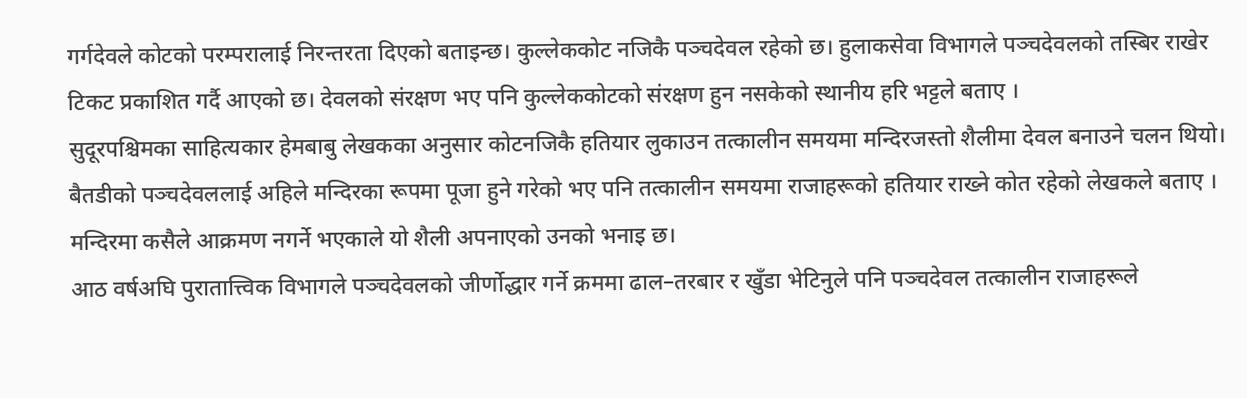गर्गदेवले कोटको परम्परालाई निरन्तरता दिएको बताइन्छ। कुल्लेककोट नजिकै पञ्चदेवल रहेको छ। हुलाकसेवा विभागले पञ्चदेवलको तस्बिर राखेर टिकट प्रकाशित गर्दै आएको छ। देवलको संरक्षण भए पनि कुल्लेककोटको संरक्षण हुन नसकेको स्थानीय हरि भट्टले बताए ।
सुदूरपश्चिमका साहित्यकार हेमबाबु लेखकका अनुसार कोटनजिकै हतियार लुकाउन तत्कालीन समयमा मन्दिरजस्तो शैलीमा देवल बनाउने चलन थियो। बैतडीको पञ्चदेवललाई अहिले मन्दिरका रूपमा पूजा हुने गरेको भए पनि तत्कालीन समयमा राजाहरूको हतियार राख्ने कोत रहेको लेखकले बताए । मन्दिरमा कसैले आक्रमण नगर्ने भएकाले यो शैली अपनाएको उनको भनाइ छ।
आठ वर्षअघि पुरातात्त्विक विभागले पञ्चदेवलको जीर्णोद्धार गर्ने क्रममा ढाल–तरबार र खुँडा भेटिनुले पनि पञ्चदेवल तत्कालीन राजाहरूले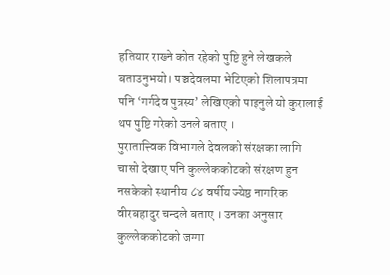हतियार राख्ने कोत रहेको पुष्टि हुने लेखकले बताउनुभयो। पञ्चदेवलमा भेटिएको शिलापत्रमा पनि ‘गर्गदेव पुत्रस्य’ लेखिएको पाइनुले यो कुरालाई थप पुष्टि गरेको उनले बताए ।
पुरातात्त्विक विभागले देवलको संरक्षका लागि चासो देखाए पनि कुल्लेककोटको संरक्षण हुन नसकेको स्थानीय ८४ वर्षीय ज्येष्ठ नागरिक वीरबहादुर चन्दले बताए । उनका अनुसार कुल्लेककोटको जग्गा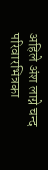अहिले अंश लाग्ने चन्द परिवारभित्रका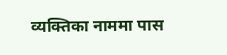व्यक्तिका नाममा पास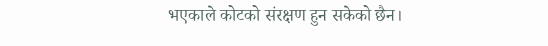भएकाले कोटको संरक्षण हुन सकेको छैन।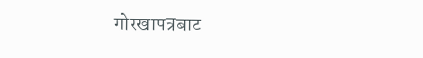गोरखापत्रबाट